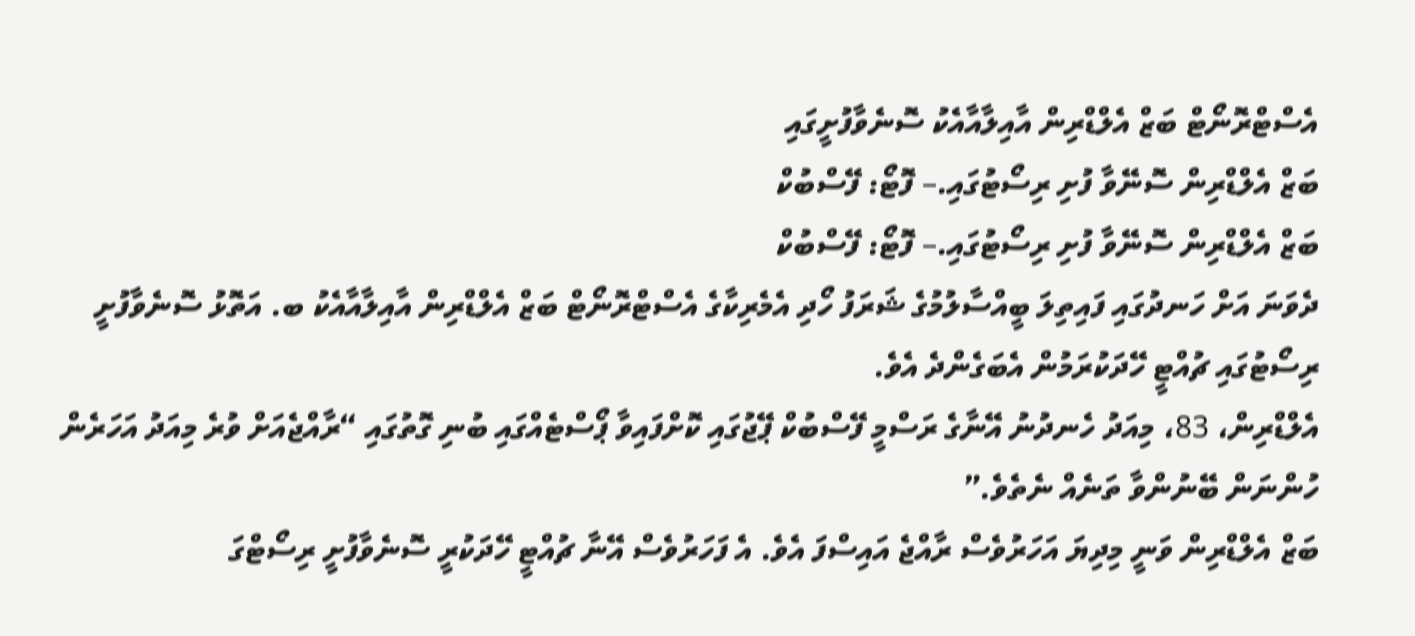އެސްޓްރޮނޯޓް ބަޒް އެލްޑްރިން އާއިލާއާއެކު ސޮނެވާފުށީގައި
ބަޒް އެލްޑްރިން ސޮނޭވާ ފުށި ރިސޯޓުގައި.– ފޮޓޯ: ފޭސްބުކް
ބަޒް އެލްޑްރިން ސޮނޭވާ ފުށި ރިސޯޓުގައި.– ފޮޓޯ: ފޭސްބުކް
ދެވަނަ އަށް ހަނދުގައި ފައިތިލަ ބީއްސާލުމުގެ ޝަރަފު ހޯދި އެމެރިކާގެ އެސްޓްރޮނޯޓް ބަޒް އެލްޑްރިން އާއިލާއާއެކު ބ. އަތޮޅު ސޮނެވާފުށީ ރިސޯޓުގައި ޗުއްޓީ ހޭދަކުރަމުން އެބަގެންދެ އެވެ.
އެލްޑްރިން، 83، މިއަދު ހެނދުނު އޭނާގެ ރަސްމީ ފޭސްބުކް ޕޭޖުގައި ކޮށްފައިވާ ޕޯސްޓެއްގައި ބުނި ގޮތުގައި “ރާއްޖެއަށް ވުރެ މިއަދު އަހަރެން ހުންނަން ބޭނުންވާ ތަނެއް ނެތެވެ.”
ބަޒް އެލްޑްރިން ވަނީ މިދިޔަ އަހަރުވެސް ރާއްޖެ އައިސްފަ އެވެ. އެ ފަހަރުވެސް އޭނާ ޗުއްޓީ ހޭދަކުރީ ސޮނެވާފުށީ ރިސޯޓްގަ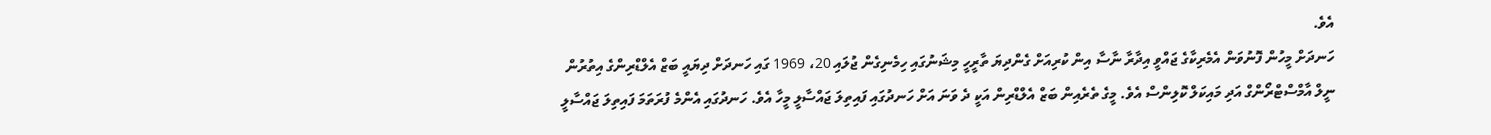އެވެ.
ހަނދަށް މީހުން ފޮނުވަން އެމެރިކާގެ ޖައްވީ އިދާރާ ނާސާ އިން ކުރިއަށް ގެންދިޔަ ތާރީހީ މިޝަނުގައި ހިމެނިގެން ޖުލައި 20، 1969 ގައި ހަނދަށް ދިޔައީ ބަޒް އެލްޑްރިންގެ އިތުރުން ނީލް އާމްސްޓްރޯންގް އަދި މައިކަލް ކޮލިންސް އެވެ. މީގެ ތެރެއިން ބަޒް އެލްޑްރިން އަކީ ދެ ވަނަ އަށް ހަނދުގައި ފައިތިލަ ޖައްސާލީ މީހާ އެވެ. ހަނދުގައި އެންމެ ފުރަތަމަ ފައިތިލަ ޖައްސާލީ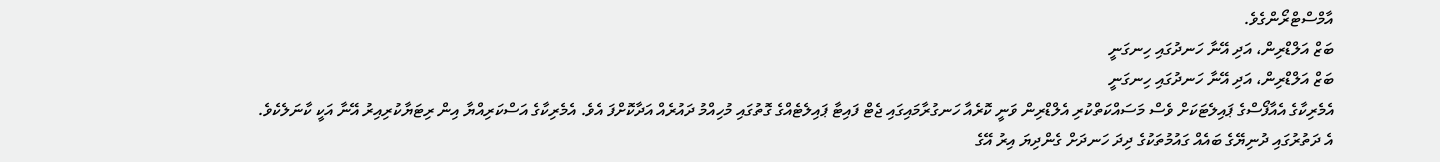އާމްސްޓްރޯންގެވެ.
ބަޒް އަލްޑްރިން، އަދި އޭނާ ހަނދުގައި ހިނގަނީ
ބަޒް އަލްޑްރިން، އަދި އޭނާ ހަނދުގައި ހިނގަނީ
އެމެރިކާގެ އެއާފޯސްގެ ޕައިލެޓަކަށް ވެސް މަސައްކަތްކުރި އެލްޑްރިން ވަނީ ކޮރެއާ ހަނގުރާމައިގައި ޖެޓް ފައިޓާ ޕައިލެޓެއްގެ ގޮތުގައި މުހިއްމު ދައުރެއް އަދާކޮށްފަ އެވެ. އެމެރިކާގެ އަސްކަރިއްޔާ އިން ރިޓަޔާކުރިއިރު އޭނާ އަކީ ކާނަލެކެވެ.
އެ ދަތުރުގައި ދުނިޔޭގެ ބައެއް ގައުމުތަކުގެ ދިދަ ހަނދަށް ގެންދިޔަ އިރު އޭގެ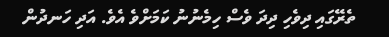ތެރޭގައި ދިވެހި ދިދަ ވެސް ހިމެނުނު ކަމަށްވެ އެވެ. އަދި ހަނދުން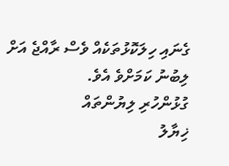ގެނައި ހިލަކޮޅުތަކެއް ވެސް ރާއްޖެ އަށް ލިބުނު ކަމަށްވެ އެވެ.
ގުޅުންހުރި ލިޔުންތައް
ޚިޔާލު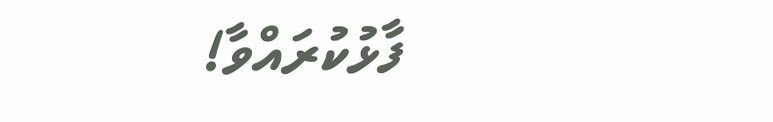ފާޅުކުރައްވާ!